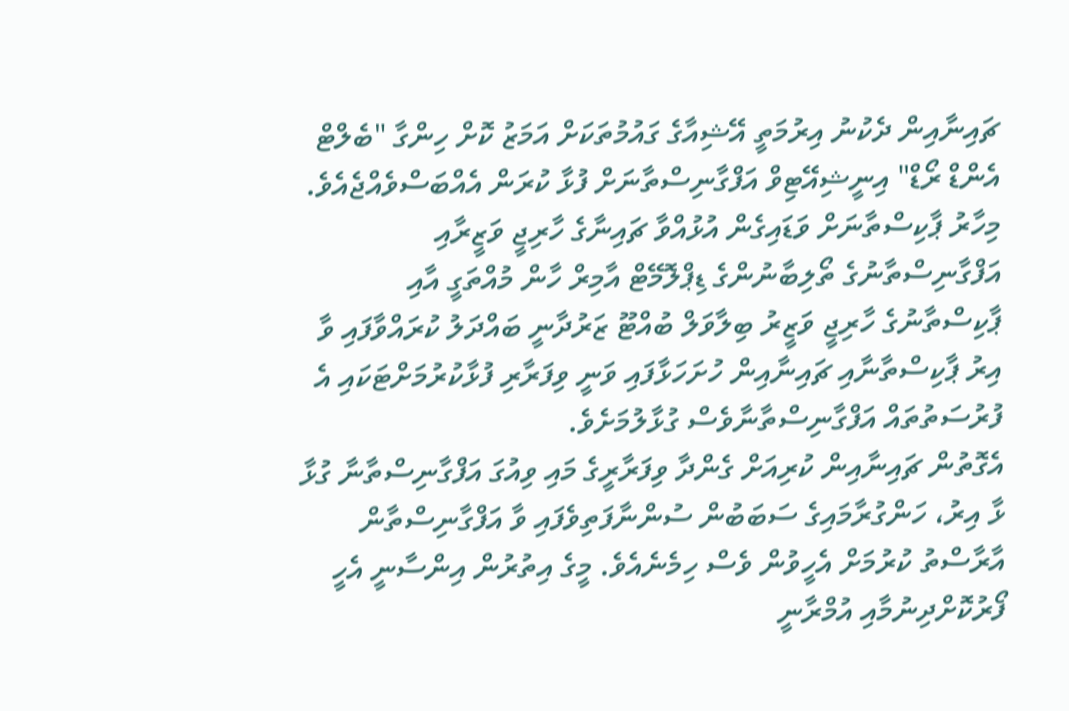ޗައިނާއިން ދެކުނު އިރުމަތީ އޭޝިއާގެ ގައުމުތަކަށް އަމަޒު ކޮށް ހިންގާ "ބެލްޓް އެންޑް ރޯޑް" އިނީޝިއޭޓިވް އަފްގާނިސްތާނަށް ފުޅާ ކުރަން އެއްބަސްވެއްޖެއެވެ.
މިހާރު ޕާކިސްތާނަށް ވަޑައިގެން އުޅުއްވާ ޗައިނާގެ ހާރިޖީ ވަޒީރާއި އަފްގާނިސްތާނުގެ ތޯލިބާނުންގެ ޑިޕްލޮމޭޓް އާމިރް ހާން މުއްތަގީ އާއި ޕާކިސްތާނުގެ ހާރިޖީ ވަޒީރު ބިލާވަލް ބުއްޓޫ ޒަރުދާނީ ބައްދަލު ކުރައްވާފައި ވާ އިރު ޕާކިސްތާނާއި ޗައިނާއިން ހުށަހަޅާފައި ވަނީ ވިފަރާރި ފުޅާކުރުމަށްޓަކައި އެ ފުރުސަތުތައް އަފްގާނިސްތާނާވެސް ގުޅާލުމަށެވެ.
އެގޮތުން ޗައިނާއިން ކުރިއަށް ގެންދާ ވިފަރާރީގެ މައި ވިއުގަ އަފްގާނިސްތާނާ ގުޅާ ޅާ އިރު، ހަންގުރާމައިގެ ސަބަބުން ސުންނާފަތިވެފައި ވާ އަފްގާނިސްތާން އާރާސްތު ކުރުމަށް އެހީވުން ވެސް ހިމެނެއެވެ. މީގެ އިތުރުން އިންސާނީ އެހީ ފޯރުކޮށްދިނުމާއި އުމްރާނީ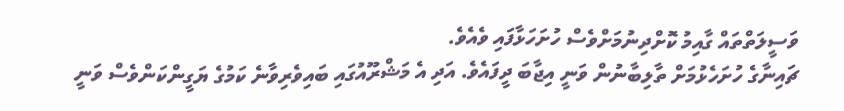ވަސީލަތްތައް ގާއިމު ކޮށްދިނުމަށްވެސް ހުށަހަޅާފައި ވެއެވެ.
ޗައިނާގެ ހުށަހެޅުމަށް ތާލިބާނުން ވަނީ އިޖާބަ ދީފައެވެ. އަދި އެ މަޝްރޫއުގައި ބައިވެރިވާނެ ކަމުގެ ޔަގީންކަންވެސް ވަނީ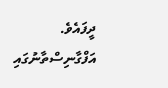ދީފައެވެ.
އަފްގާނިސްތާނުގައި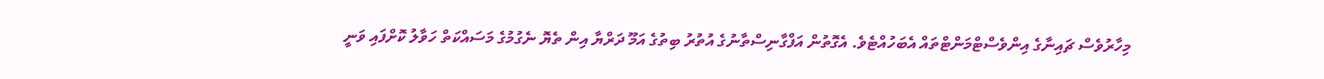މިހާރުވެސް ޗައިނާގެ އިންވެސްޓްމަންޓްތައް އެބަހުއްޓެވެ. އެގޮތުން އަފްގާނިސްތާނުގެ އުތުރު ބިތުގެ އަމޫ ދަރްޔާ އިން ތެޔޮ ނެގުމުގެ މަސައްކަތް ހަވާލު ކޮށްފައި ވަނީ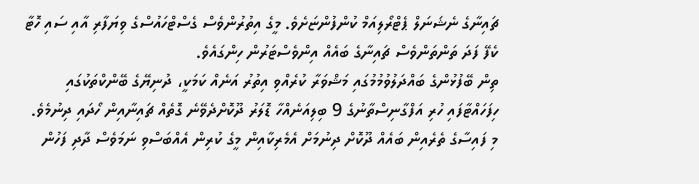ޗައިނާގެ ނެޝަނަލް ޕެޓްރޯލިއަމް ކުންފުންޏަށެވެ. މީގެ އިތުރުންވެސް ގެސްޓްހައުސްގެ ވިޔަފާރި އާއި ސައި ހޮޓާ ކެފޭ ފަދަ ތަންތަންވެސް ޗައިނާގެ ބައެއް އިންވެސްޓަރުން ހިންގައެވެ.
ތިން ބޭފުޅުންގެ ބައްދަލުވުމުމުގައި މަޝްވަރާ ކުރެއްވި އިތުރު އަނެއް ކަމަކީ، ދުނިޔޭގެ ބޭންކްތަކުގައި ހިފަހައްޓާފައި ހުރި އަފްގާނިސްތާނުގެ 9 ބިލިއަނެއްހާ ޑޮލަރު ދޫކޮށްދެވޭނެ ގޮތެއް ޗައިނާއިން ހޯދައި ދިނުމެވެ. މި ފައިސާގެ ތެރެއިން ބައެއް ދޫކޮށް ދިނުމަށް އެމެރިކާއިން މީގެ ކުރިން އެއްބަސްވި ނަމަވެސް ދާދި ފަހުން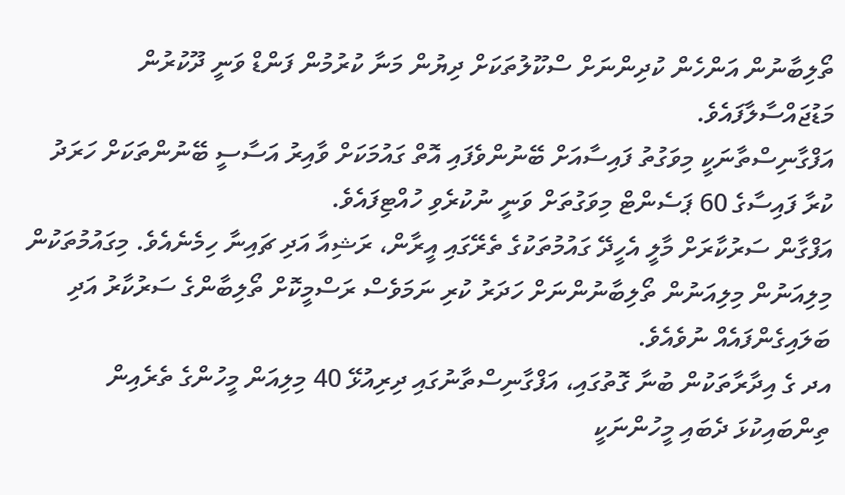ތޯލިބާނުން އަންހެން ކުދިންނަށް ސްކޫލުތަކަށް ދިޔުން މަނާ ކުރުމުން ފަންޑް ވަނީ ދޫކުރުން މަޑުޖައްސާލާފައެވެ.
އަފްގާނިސްތާނަކީ މިވަގުތު ފައިސާއަށް ބޭނުންވެފައި އޮތް ގައުމަކަށް ވާއިރު އަސާސީ ބޭނުންތަކަށް ހަރަދު ކުރާ ފައިސާގެ 60 ޕަސެންޓް މިވަގުތަށް ވަނީ ނުކުރެވި ހުއްޓިފައެވެ.
އަފްގާން ސަރުކާރަށް މާލީ އެހީދޭ ގައުމުތަކުގެ ތެރޭގައި އީރާން، ރަޝިއާ އަދި ޗައިނާ ހިމެނެއެވެ. މިގައުމުތަކުން މިލިއަނުން މިލިއަނުން ތޯލިބާނުންނަށް ހަދަރު ކުރި ނަމަވެސް ރަސްމީކޮށް ތޯލިބާންގެ ސަރުކާރު އަދި ބަލައިގެންފައެއް ނުވެއެވެ.
އދ ގެ އިދާރާތަކުން ބުނާ ގޮތުގައި، އަފްގާނިސްތާނުގައި ދިރިއުޅޭ 40 މިލިއަން މީހުންގެ ތެރެއިން ތިންބައިކުޅަ ދެބައި މީހުންނަކީ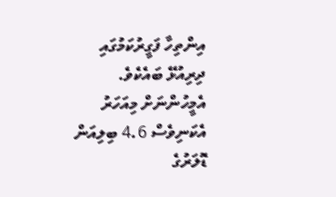އިންތިހާ ފަގީރުކަމުގައި ދިރިއުޅޭ ބައެކެވެ. އެމީހުންނަށް މިއަހަރު އެކަނިވެސް 4.6 ބިލިއަން ޑޮލަރުގެ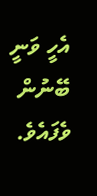އެހީ ވަނީ ބޭނުން ވެފައެވެ.